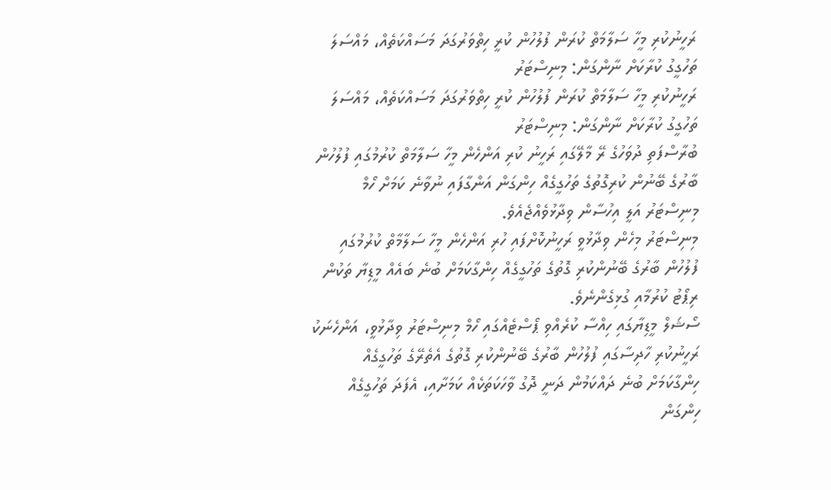ރަހީނުކުރި މީހާ ސަލާމަތް ކުރަން ފުލުހުން ކުރީ ހިތްވަރުގަދަ މަސައްކަތެއް، މައްސަލަ ތަހުގީގު ކުރާކަށް ނާންގަން: މިނިސްޓަރު
ރަހީނުކުރި މީހާ ސަލާމަތް ކުރަން ފުލުހުން ކުރީ ހިތްވަރުގަދަ މަސައްކަތެއް، މައްސަލަ ތަހުގީގު ކުރާކަށް ނާންގަން: މިނިސްޓަރު
ބުރާސްފަތި ދުވަހުގެ ރޭ މާލޭގައި ރަހީނު ކުރި އަންހެން މީހާ ސަލާމަތް ކުރުމުގައި ފުލުހުން ބާރުގެ ބޭނުން ކުރިގޮތުގެ ތަހުގީގެއް ހިންގަން އަންގާފައި ނުވާނެ ކަމަށް ހޯމް މިނިސްޓަރު އަލީ އިހުސާން ވިދާޅުވެއްޖެއެވެ.
މިނިސްޓަރު މިހެން ވިދާޅުވީ ރަހީނުކޮށްފައި ހުރި އަންހެން މީހާ ސަލާމާތް ކުރުމުގައި ފުލުހުން ބާރުގެ ބޭނުންކުރި ގޮތުގެ ތަހުގީގެއް ހިންގާކަމަށް ބުނެ ބައެއް މީޑިޔާ ތަކުން ރިޕޯޓު ކުރުމާއި ގުޅިގެންނެވެ.
ސޯޝަލް މީޑިޔާގައި ހިއްސާ ކުރެއްވި ޕޯސްޓެއްގައި ހޯމް މިނިސްޓަރު ވިދާޅުވީ، އަންހެނަކު ރަހީނުކުރި ހާދިސާގައި ފުލުހުން ބާރުގެ ބޭނުންކުރި ގޮތުގެ އެތެރޭގެ ތަހުގީގެއް ހިންގާކަމަށް ބުނެ ދައްކަމުން ދަނީ ދޮގު ވާހަކަތަކެއް ކަމަށާއި، އެފަދަ ތަހުގީގެއް ހިންގަން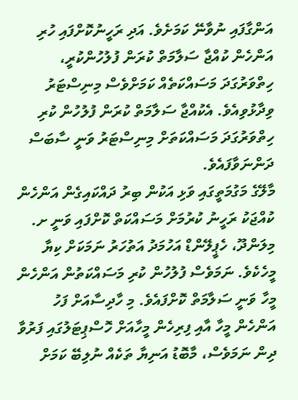އަންގާފައި ނުވާނޭ ކަމަށެވެ. އަދި ރަހީނުކޮށްފައި ހުރި އަންހެން ކުއްޖާ ސަލާމަތް ކުރަން ފުލުހުންކުރީ، ހިތްވަރުގަދަ މަސައްކަތެއް ކަމަށްވެސް މިނިސްޓަރު ވިދާޅުވިއެވެ. އެކުއްޖާ ސަލާމަތް ކުރަން ފުލުހުން ކުރި ހިތްވަރުގަދަ މަސައްކަތަށް މިނިސްޓަރު ވަނީ ސާބަސް ދަންނަވާފައެވެ.
މާލޭގެ މަގުމަތީގައި ވަޅި އަކުން ބިރު ދައްކައިގެން އަންހެން ކުއްޖަކު ރަހީނު ކުރުމަށް މަސައްކަތް ކޮށްފައި ވަނީ ށ. މިލަންދޫ، ހެޕީލޭންޑް އަހުމަދު އަތުހަރު ނަމަކަށް ކިޔާ މީހެކެވެ. ނަމަވެސް ފުލުހުން ކުރި މަސައްކަތުން އަންހެން މީހާ ވަނީ ސަލާމަތް ކޮށްފައެވެ. މި ހާދިސާއަށް ފަހު އަންހެން މީހާ އާއި ފިރިހެން މީހާއަށް ހޮސްޕިޓަލުގައި ފަރުވާ ދިން ނަމަވެސް، މާބޮޑު އަނިޔާ ތަކެއް ނުލިބޭ ކަމަށް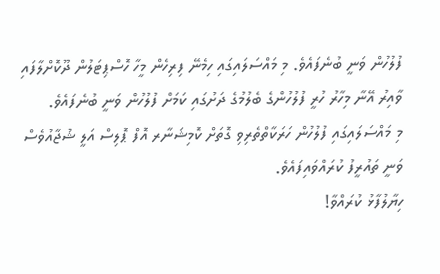ފުލުހުން ވަނީ ބުނެފައެވެ. މި މައްސަލައިގައި ހިމެނޭ ފިރިހެން މީހާ ހޮސްޕިޓަލުން ދޫކޮށްލާފައި ވާއިރު އޭނާ މިހާރު ހުރީ ފުލުހުންގެ ބެލުމުގެ ދަށުގައި ކަމަށް ފުލުހުން ވަނީ ބުނެފައެވެ.
މި މައްސަލައިގައި ފުލުހުން ހަރަކާތްތެރިވި ގޮތަށް ކޮމިޝަނާރ އޮފް ޕޮލިސް އަލީ ޝުޖާއުވެސް ވަނީ ތައުރީފު ކުރައްވައިފައެވެ.
ހިޔާލުފާޅު ކުރައްވާ!